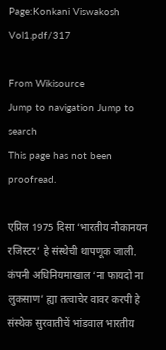Page:Konkani Viswakosh Vol1.pdf/317

From Wikisource
Jump to navigation Jump to search
This page has not been proofread.

एप्रिल 1975 दिसा ‘भारतीय नौकानयन रजिस्टर’ हे संस्थेची थापणूक जाली. कंपनी अधिनियमाखाल ‘ना फायदो ना लुकसाण’ ह्या तत्वाचेर वावर करपी हे संस्थेक सुरवातीचें भांडवाल भारतीय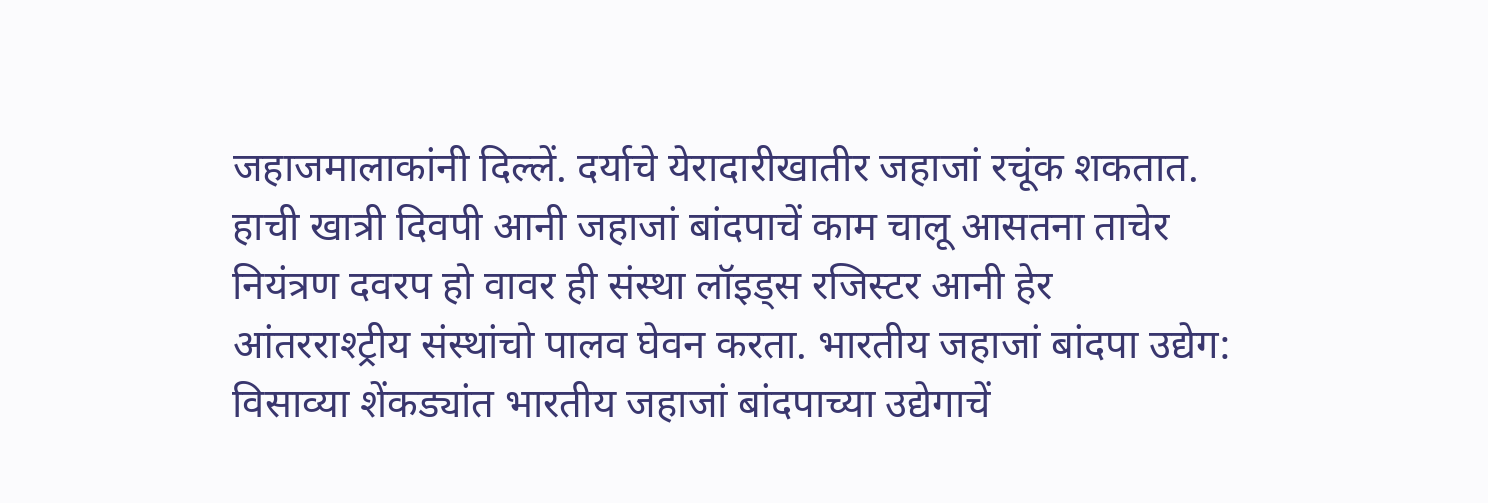जहाजमालाकांनी दिल्लें. दर्याचे येरादारीखातीर जहाजां रचूंक शकतात. हाची खात्री दिवपी आनी जहाजां बांदपाचें काम चालू आसतना ताचेर नियंत्रण दवरप हो वावर ही संस्था लॉइड्स रजिस्टर आनी हेर आंतरराश्ट्रीय संस्थांचो पालव घेवन करता. भारतीय जहाजां बांदपा उद्येग: विसाव्या शेंकड्यांत भारतीय जहाजां बांदपाच्या उद्येगाचें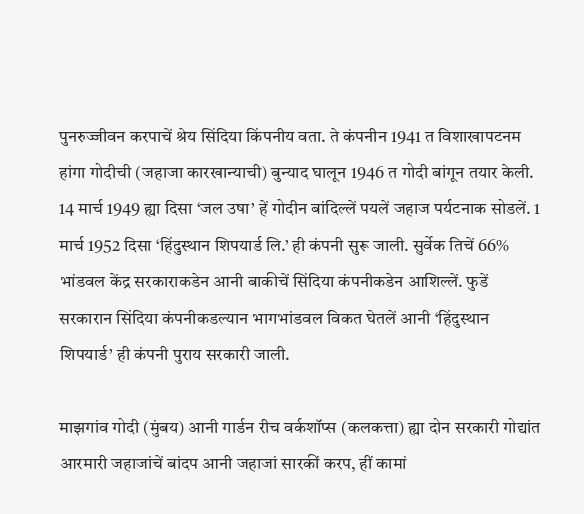पुनरुज्जीवन करपाचें श्रेय सिंदिया किंपनीय वता. ते कंपनीन 1941 त विशाखापटनम हांगा गोदीची (जहाजा कारखान्याची) बुन्याद घालून 1946 त गोदी बांगून तयार केली. 14 मार्च 1949 ह्या दिसा ‘जल उषा’ हें गोदीन बांदिल्लें पयलें जहाज पर्यटनाक सोडलें. 1 मार्च 1952 दिसा ‘हिंदुस्थान शिपयार्ड लि.’ ही कंपनी सुरू जाली. सुर्वेक तिचें 66% भांडवल केंद्र सरकाराकडेन आनी बाकीचें सिंदिया कंपनीकडेन आशिल्लें. फुडें सरकारान सिंदिया कंपनीकडल्यान भागभांडवल विकत घेतलें आनी ‘हिंदुस्थान शिपयार्ड’ ही कंपनी पुराय सरकारी जाली.

माझगांव गोदी (मुंबय) आनी गार्डन रीच वर्कशॉप्स (कलकत्ता) ह्या दोन सरकारी गोद्यांत आरमारी जहाजांचें बांदप आनी जहाजां सारकीं करप, हीं कामां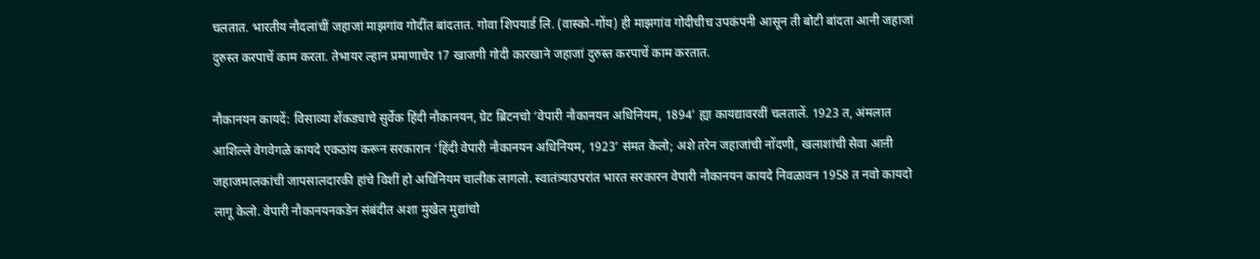चलतात. भारतीय नौदलांचीं जहाजां माझगांव गोदींत बांदतात. गोवा शिपयार्ड लि. (वास्को-गोंय) ही माझगांव गोदीचीच उपकंपनी आसून ती बोटी बांदता आनी जहाजां दुरुस्त करपाचें काम करता. तेभायर ल्हान प्रमाणाचेर 17 खाजगी गोदी कारखाने जहाजां दुरुस्त करपाचें काम करतात.

नौकानयन कायदें: विसाव्या शेंकड्याचे सुर्वेक हिंदी नौकानयन, ग्रेट ब्रिटनचो ‘वेपारी नौकानयन अधिनियम, 1894’ ह्या कायद्यावरवीं चलतालें. 1923 त, अंमलात आशिल्ले वेगवेगळे कायदे एकठांय करून सरकारान ‘हिंदी वेपारी नौकानयन अधिनियम, 1923’ संमत केलो; अशे तरेन जहाजांची नोंदणी, खलाशांची सेवा आऩी जहाजमालकांची जापसालदारकी हांचे विशीं हो अधिनियम चालीक लागलो. स्वातंत्र्याउपरांत भारत सरकारन वेपारी नौकानयन कायदे निवळावन 1958 त नवो कायदो लागू केलो. वेपारी नौकानयनकडेन संबंदीत अशा मुखेल मुद्यांचो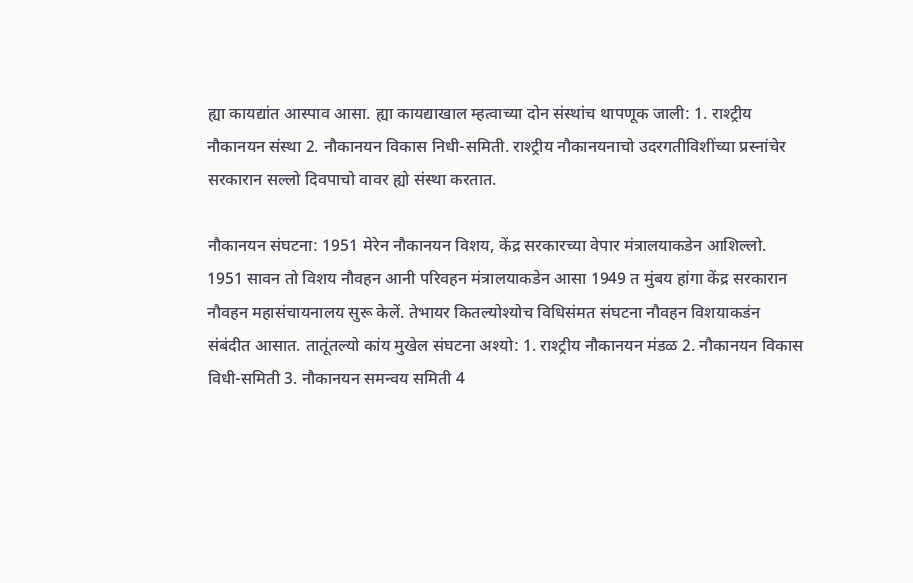ह्या कायद्यांत आस्पाव आसा. ह्या कायद्याखाल म्हत्वाच्या दोन संस्थांच थापणूक जाली: 1. राश्ट्रीय नौकानयन संस्था 2. नौकानयन विकास निधी-समिती. राश्ट्रीय नौकानयनाचो उदरगतीविशींच्या प्रस्नांचेर सरकारान सल्लो दिवपाचो वावर ह्यो संस्था करतात.

नौकानयन संघटना: 1951 मेरेन नौकानयन विशय, केंद्र सरकारच्या वेपार मंत्रालयाकडेन आशिल्लो. 1951 सावन तो विशय नौवहन आनी परिवहन मंत्रालयाकडेन आसा 1949 त मुंबय हांगा केंद्र सरकारान नौवहन महासंचायनालय सुरू केलें. तेभायर कितल्योश्योच विधिसंमत संघटना नौवहन विशयाकडंन संबंदीत आसात. तातूंतल्यो कांय मुखेल संघटना अश्यो: 1. राश्ट्रीय नौकानयन मंडळ 2. नौकानयन विकास विधी-समिती 3. नौकानयन समन्वय समिती 4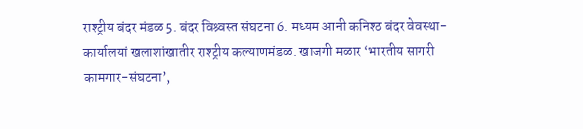राश्ट्रीय बंदर मंडळ 5. बंदर विश्र्वस्त संघटना 6. मध्यम आनी कनिश्ठ बंदर वेवस्था-कार्यालयां खलाशांखातीर राश्ट्रीय कल्याणमंडळ. खाजगी मळार ‘भारतीय सागरी कामगार-संघटना’,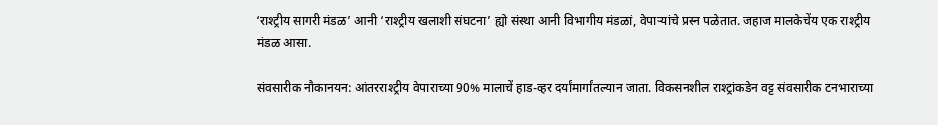‘राश्ट्रीय सागरी मंडळ’ आनी ‘राश्ट्रीय खलाशी संघटना’ ह्यो संस्था आनी विभागीय मंडळां, वेपाऱ्यांचे प्रस्न पळेतात. जहाज मालकेचेंय एक राश्ट्रीय मंडळ आसा.

संवसारीक नौकानयन: आंतरराश्ट्रीय वेपाराच्या 90% मालाचें हाड-व्हर दर्यांमार्गांतल्यान जाता. विकसनशील राश्ट्रांकडेन वट्ट संवसारीक टनभाराच्या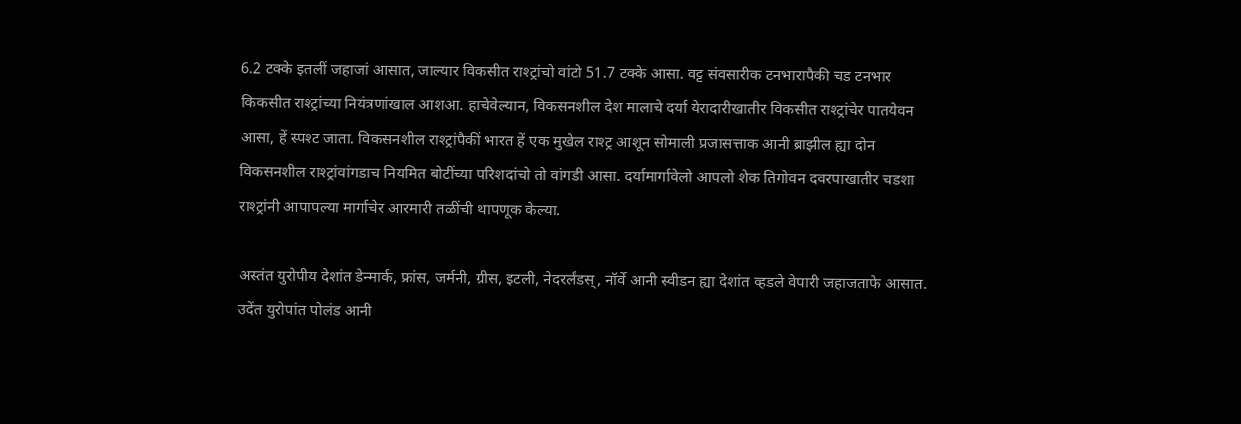6.2 टक्के इतलीं जहाजां आसात, जाल्यार विकसीत राश्ट्रांचो वांटो 51.7 टक्के आसा. वट्ट संवसारीक टनभारापैकी चड टनभार किकसीत राश्ट्रांच्या नियंत्रणांखाल आशआ. हाचेवेल्यान, विकसनशील देश मालाचे दर्या येरादारीखातीर विकसीत राश्ट्रांचेर पातयेवन आसा, हें स्पश्ट जाता. विकसनशील राश्ट्रांपैकीं भारत हें एक मुखेल राश्ट्र आशून सोमाली प्रजासत्ताक आनी ब्राझील ह्या दोन विकसनशील राश्ट्रांवांगडाच नियमित बोटींच्या परिशदांचो तो वांगडी आसा. दर्यामार्गावेलो आपलो शेक तिगोवन दवरपाखातीर चडशा राश्ट्रांनी आपापल्या मार्गाचेर आरमारी तळींची थापणूक केल्या.

अस्तंत युरोपीय देशांत डेन्मार्क, फ्रांस, जर्मनी, ग्रीस, इटली, नेदरर्लंडस्, नॉर्वे आनी स्वीडन ह्या देशांत व्हडले वेपारी जहाजताफे आसात. उदेंत युरोपांत पोलंड आनी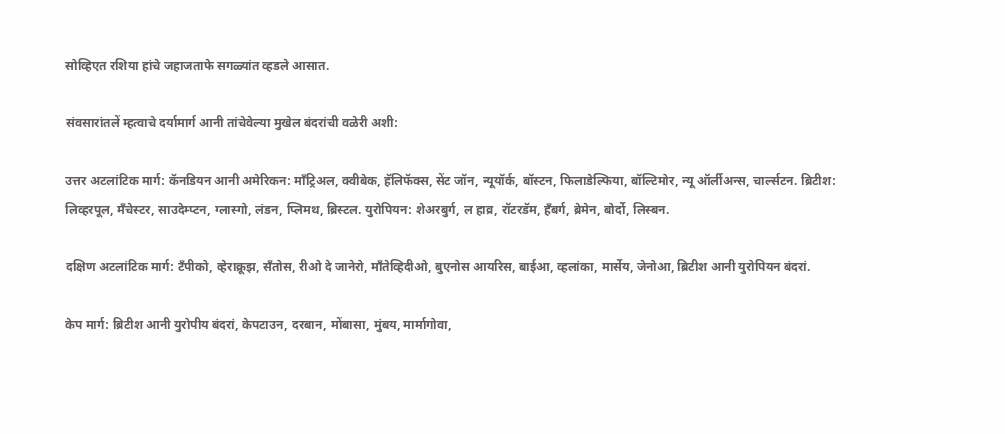सोव्हिएत रशिया हांचे जहाजताफे सगळ्यांत व्हडले आसात.

संवसारांतलें म्हत्वाचे दर्यामार्ग आनी तांचेवेल्या मुखेल बंदरांची वळेरी अशी:

उत्तर अटलांटिक मार्ग: कॅनडियन आनी अमेरिकन: माँट्रिअल, क्वीबेक, हॅलिफॅक्स, सेंट जॉन, न्यूयॉर्क, बॉस्टन, फिलाडेल्फिया, बॉल्टिमोर, न्यू ऑर्लीअन्स, चार्ल्सटन. ब्रिटीश: लिव्हरपूल, मँचेस्टर, साउदेम्प्टन, ग्लास्गो, लंडन, प्लिमथ, ब्रिस्टल. युरोपियन: शेअरबुर्ग, ल हाव्र, रॉटरडॅम, हँबर्ग, ब्रेमेन, बोर्दो, लिस्बन.

दक्षिण अटलांटिक मार्ग: टँपीको, व्हेराक्रूझ, सँतोस, रीओ दे जानेरो, माँतेव्हिदीओ, बुएनोस आयरिस, बाईआ, व्हलांका, मार्सेय, जेनोआ, ब्रिटीश आनी युरोपियन बंदरां.

केप मार्ग: ब्रिटीश आनी युरोपीय बंदरां, केपटाउन, दरबान, मोंबासा, मुंबय, मार्मागोवा,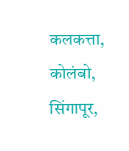कलकत्ता, कोलंबो, सिंगापूर,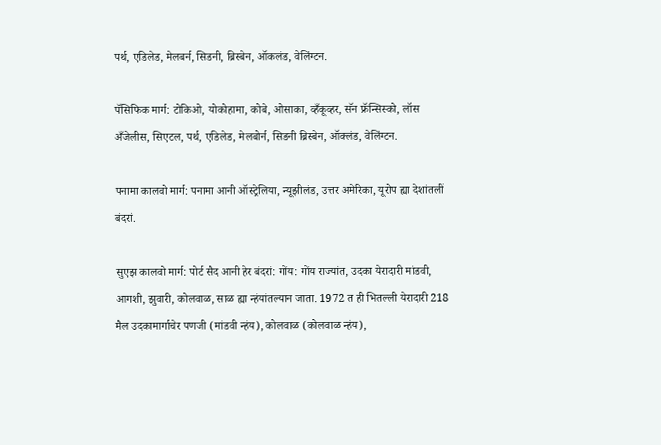पर्थ, एडिलेड, मेलबर्न, सिडनी, ब्रिस्बेन, ऑकलंड, वेलिंग्टन.

पॅसिफिक मार्ग: टोकिओ, योकोहामा, कोबे, ओसाका, व्हँकूव्हर, सॅन फ्रॅन्सिस्को, लॉस अँजेलीस, सिएटल, पर्थ, एडिलेड, मेलबोर्न, सिडनी ब्रिस्बेन, ऑक्लंड, वेलिंग्टन.

पनामा कालवो मार्ग: पनामा आनी ऑस्ट्रेलिया, न्यूझीलंड, उत्तर अमेरिका, यूरोप ह्या देशांतलीं बंदरां.

सुएझ कालवो मार्ग: पोर्ट सैद आनी हेर बंदरां: गोंय: गोंय राज्यांत, उदका येरादारी मांडवी, आगशी, झुवारी, कोलवाळ, साळ ह्या न्हंयांतल्यान जाता. 1972 त ही भितल्ली येरादारी 218 मैल उदकामार्गाचेर पणजी (मांडवी न्हंय), कोलवाळ (कोलवाळ न्हंय),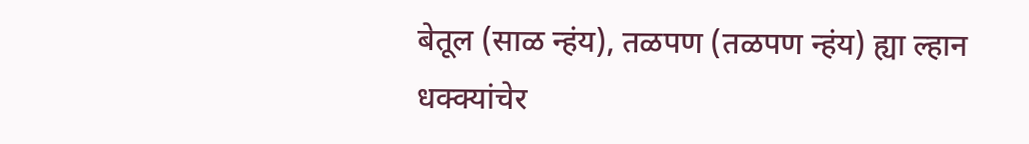बेतूल (साळ न्हंय), तळपण (तळपण न्हंय) ह्या ल्हान धक्क्यांचेर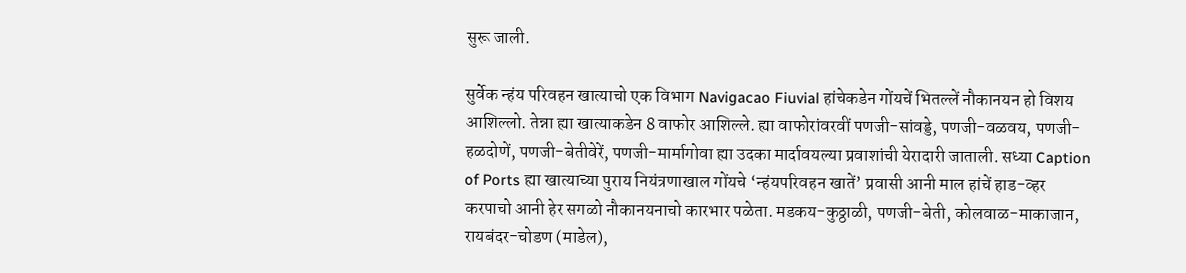सुरू जाली.

सुर्वेक न्हंय परिवहन खात्याचो एक विभाग Navigacao Fiuvial हांचेकडेन गोंयचें भितल्लें नौकानयन हो विशय आशिल्लो. तेन्ना ह्या खात्याकडेन 8 वाफोर आशिल्ले. ह्या वाफोरांवरवीं पणजी-सांवड्डे, पणजी-वळवय, पणजी-हळदोणें, पणजी-बेतीवेरें, पणजी-मार्मागोवा ह्या उदका मार्दावयल्या प्रवाशांची येरादारी जाताली. सध्या Caption of Ports ह्या खात्याच्या पुराय नियंत्रणाखाल गोंयचे ‘न्हंयपरिवहन खातें’ प्रवासी आनी माल हांचें हाड-व्हर करपाचो आनी हेर सगळो नौकानयनाचो कारभार पळेता. मडकय-कुठ्ठाळी, पणजी-बेती, कोलवाळ-माकाजान, रायबंदर-चोडण (माडेल),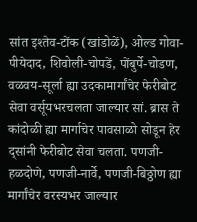सांत इश्तेव-टोंक (खांडोळें), ओल्ड गोवा-पीयेदाद, शिवोली-चोपडें, पोंबुर्पे-चोडण, वळवय-सूर्ला ह्या उदकामार्गांचेर फेरीबोट सेवा वर्सूयभरचलता जाल्यार सां. ब्रास ते कांदोळी ह्या मार्गाचेर पावसाळो सोडून हेर द्सांनी फेरीबोट सेवा चलता. पणजी-हळदोणे, पणजी-नार्वे, पणजी-बिठ्ठोण ह्या मार्गांचेर वरस्यभर जाल्यार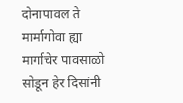दोनापावल ते मार्मागोवा ह्या मार्गाचेर पावसाळो सोडून हेर दिसांनी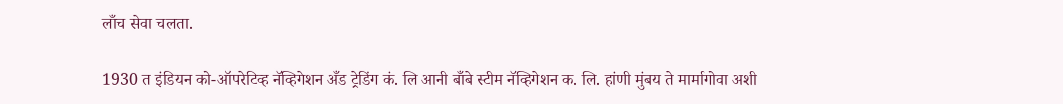लाँच सेवा चलता.

1930 त इंडियन को-ऑपरेटिव्ह नॅव्हिगेशन अँड ट्रेडिंग कं. लि आनी बाँबे स्टीम नॅव्हिगेशन क. लि. हांणी मुंबय ते मार्मागोवा अशी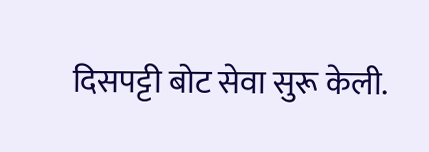दिसपट्टी बोट सेवा सुरू केली.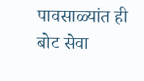पावसाळ्यांत ही बोट सेवा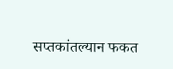सप्तकांतल्यान फकत